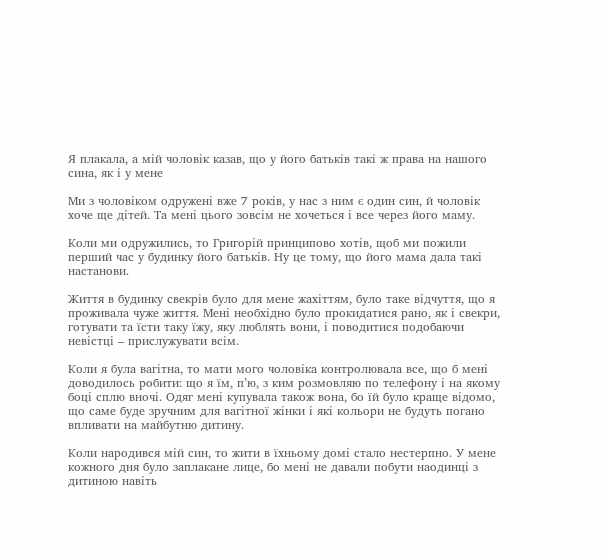Я плaкала, а мій чоловік казав, що у його батьків такі ж права на нашого сина, як і у мене

Ми з чоловіком одружені вже 7 років, у нас з ним є один син, й чоловік хоче ще дітей. Та мені цього зовсім не хочеться і все через його маму.

Коли ми одружились, то Григорій принципово хотів, щоб ми пожили перший час у будинку його батьків. Ну це тому, що його мама дала такі настанови.

Життя в будинку свекрів було для мене жахіттям, було таке відчуття, що я проживала чуже життя. Мені необхідно було прокидатися рано, як і свекри, готувати та їсти таку їжу, яку люблять вони, і поводитися подобаючи невістці – прислужувати всім.

Коли я була вагітна, то мати мого чоловіка контролювала все, що б мені доводилось робити: що я їм, п’ю, з ким розмовляю по телефону і на якому боці сплю вночі. Одяг мені купувала також вона, бо їй було краще відомо, що саме буде зручним для вагітної жінки і які кольори не будуть погано впливати на майбутню дитину.

Коли народився мій син, то жити в їхньому домі стало нестерпно. У мене кожного дня було заплакане лице, бо мені не давали побути наодинці з дитиною навіть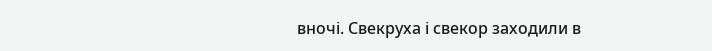вночі. Свекруха і свекор заходили в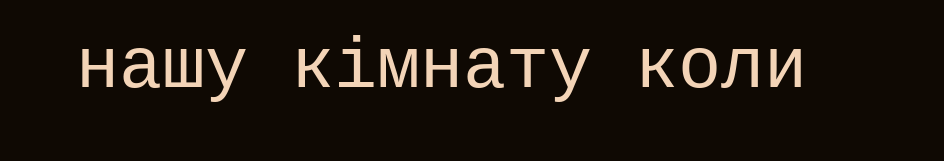нашу кімнату коли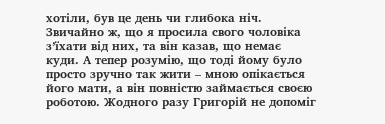хотіли, був це день чи глибока ніч. Звичайно ж, що я просила свого чоловіка з’їхати від них, та він казав, що немає куди. А тепер розумію, що тоді йому було просто зручно так жити – мною опікається його мати, а він повністю займається своєю роботою. Жодного разу Григорій не допоміг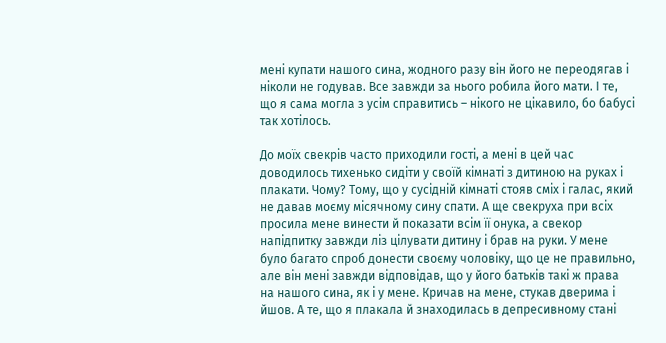мені купати нашого сина, жодного разу він його не переодягав і ніколи не годував. Все завжди за нього робила його мати. І те, що я сама могла з усім справитись – нікого не цікавило, бо бабусі так хотілось.

До моїх свекрів часто приходили гості, а мені в цей час доводилось тихенько сидіти у своїй кімнаті з дитиною на руках і плакати. Чому? Тому, що у сусідній кімнаті стояв сміх і галас, який не давав моєму місячному сину спати. А ще свекруха при всіх просила мене винести й показати всім її онука, а свекор напідпитку завжди ліз цілувати дитину і брав на руки. У мене було багато спроб донести своєму чоловіку, що це не правильно, але він мені завжди відповідав, що у його батьків такі ж права на нашого сина, як і у мене. Кричав на мене, стукав дверима і йшов. А те, що я плакала й знаходилась в депресивному стані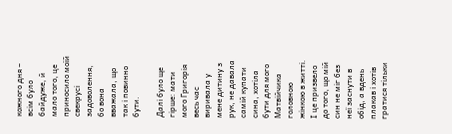кожного дня – всім було байдуже, й мало того, це приносило моїй свекрусі задоволення, бо вона вважала, що так і повинно бути.

Далі було ще гірше: мати мого Григорія весь час виривала у мене дитину з рук, не давала самій купати сина, хотіла бути для мого Матвійчика головною жінкою в житті. І це призвело до того, що мій син не міг без неї заснути в обід, а вдень плакав і хотів гратися тільки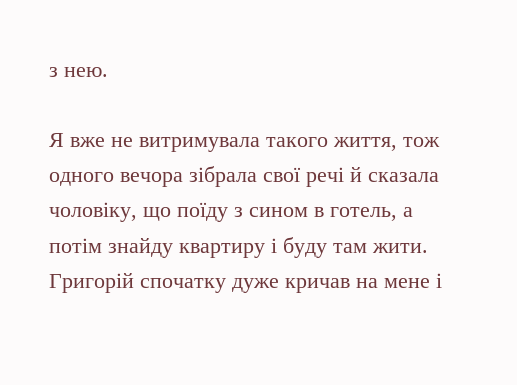з нею.

Я вже не витримувала такого життя, тож одного вечора зібрала свої речі й сказала чоловіку, що поїду з сином в готель, а потім знайду квартиру і буду там жити. Григорій спочатку дуже кричав на мене і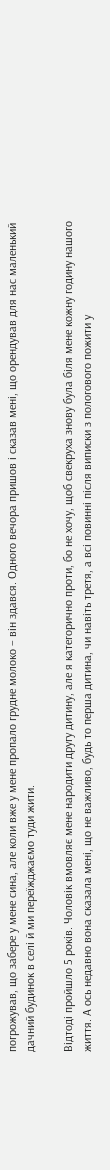погрожував, що забере у мене сина, але коли вже у мене пропало грудне молоко – він здався. Одного вечора пришов і сказав мені, що орендував для нас маленький дачний будинок в селі й ми переїжджаємо туди жити.

Відтоді пройшло 5 років. Чоловік вмовляє мене народити другу дитину, але я категорично проти, бо не хочу, щоб свекруха знову була біля мене кожну годину нашого життя. А ось недавно вона сказала мені, що не важливо, будь то перша дитина, чи навіть третя, а всі повинні після виписки з пологового пожити у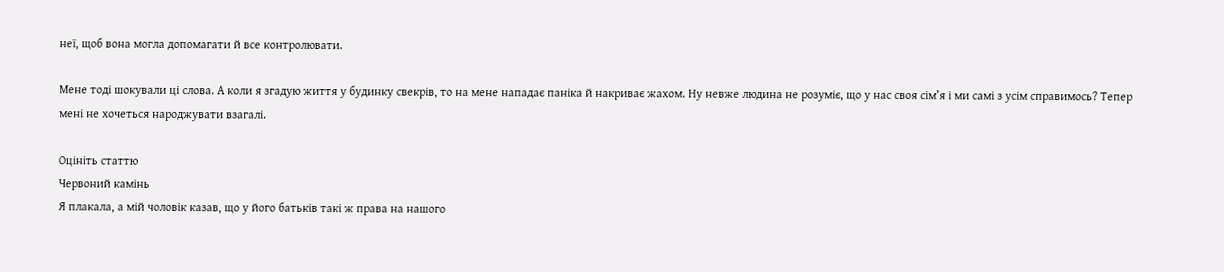неї, щоб вона могла допомагати й все контролювати.

Мене тоді шокували ці слова. А коли я згадую життя у будинку свекрів, то на мене нападає паніка й накриває жахом. Ну невже людина не розуміє, що у нас своя сім’я і ми самі з усім справимось? Тепер мені не хочеться народжувати взагалі.

Оцініть статтю
Червоний камiнь
Я плaкала, а мій чоловік казав, що у його батьків такі ж права на нашого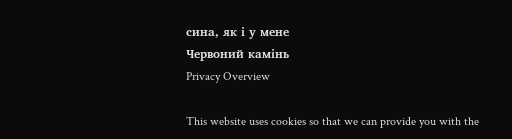сина, як і у мене
Червоний камiнь
Privacy Overview

This website uses cookies so that we can provide you with the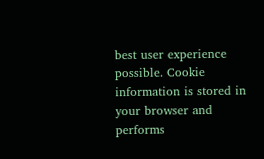best user experience possible. Cookie information is stored in your browser and performs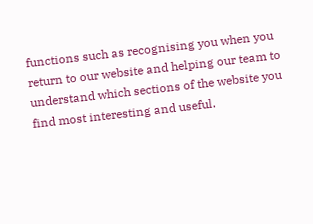functions such as recognising you when you return to our website and helping our team to understand which sections of the website you find most interesting and useful.